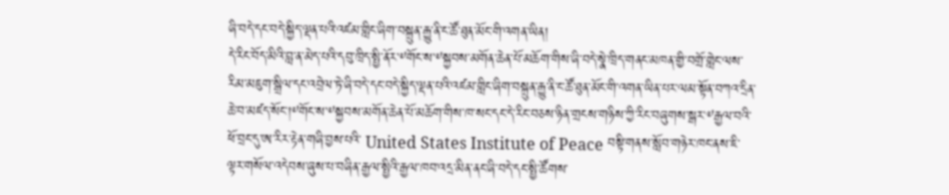ཞི་བདེ་དང་བདེ་སྐྱིད་ལྡན་པའི་འཛམ་གླིང་ཞིག་བསྐྲུན་རྒྱུ་ནི་ང་ཚོ་ཐུན་མོང་གི་འགན་ཡིན།
དེ་རིང་བོད་མིའི་བླ་ན་མེད་པའི་དབུ་ཁྲིད་སྤྱི་ནོར་༸གོང་ས་༸སྐྱབས་མགོན་ཆེན་པོ་མཆོག་གིས་ཞི་བདེ་སྣེ་ཁྲིད་གནང་མཁན་གྱི་བགྲོ་གླེང་ལས་རིམ་མཇུག་སྒྲིལ་དང་འབྲེལ་ཏེ་ཞི་བདེ་དང་བདེ་སྐྱིད་ལྡན་པའི་འཛམ་གླིང་ཞིག་བསྐྲུན་རྒྱུ་ནི་ང་ཚོ་ཐུན་མོང་གི་འགན་ཡིན་པར་ལམ་སྟོན་བཀའ་དྲིན་ཆེ་བ་མཛད་སོང་།༸གོང་ས་༸སྐྱབས་མགོན་ཆེན་པོ་མཆོག་གིས་ཁ་སང་དང་དེ་རིང་བཅས་ཉིན་གྲངས་གཉིས་ཀྱི་རིང་བཞུགས་སྒར་༸རྒྱལ་བའི་ཕོ་བྲང་དུ་ཨ་རིར་རྟེན་གཞི་བྱས་པའི་ United States Institute of Peace བསྟི་གནས་སློབ་གཉེར་ཁང་ནས་ཇི་ལྟར་གསོལ་འདེབས་ཞུས་པ་བཞིན་རྒྱལ་སྤྱིའི་རྒྱལ་ཁབ་འདྲ་མིན་ནང་ཞི་བདེ་དང་སྤྱི་ཚོགས་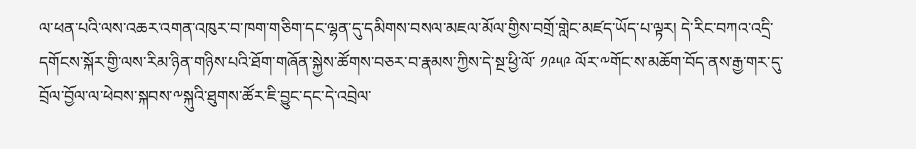ལ་ཕན་པའི་ལས་འཆར་འགན་འཁུར་བ་ཁག་གཅིག་དང་ལྷན་དུ་དམིགས་བསལ་མཇལ་མོལ་གྱིས་བགྲོ་གླེང་མཛད་ཡོད་པ་ལྟར། དེ་རིང་བཀའ་འདྲི་དགོངས་སྐོར་གྱི་ལས་རིམ་ཉིན་གཉིས་པའི་ཐོག་གཞོན་སྐྱེས་ཚོགས་བཅར་བ་རྣམས་ཀྱིས་དེ་སྔ་ཕྱི་ལོ་ ༡༩༥༩ ལོར་༸གོང་ས་མཆོག་བོད་ནས་རྒྱ་གར་དུ་བྲོལ་བྱོལ་ལ་ཕེབས་སྐབས་༸སྐུའི་ཐུགས་ཚོར་ཇི་བྱུང་དང་དེ་འབྲེལ་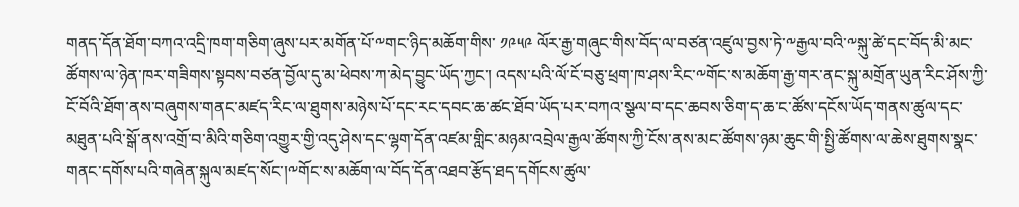གནད་དོན་ཐོག་བཀའ་འདྲི་ཁག་གཅིག་ཞུས་པར་མགོན་པོ་༸གང་ཉིད་མཆོག་གིས་ ༡༩༥༩ ལོར་རྒྱ་གཞུང་གིས་བོད་ལ་བཙན་འཛུལ་བྱས་ཏེ་༸རྒྱལ་བའི་༸སྐུ་ཚེ་དང་བོད་མི་མང་ཚོགས་ལ་ཉེན་ཁར་གཟིགས་སྟབས་བཙན་བྱོལ་དུ་མ་ཕེབས་ཀ་མེད་བྱུང་ཡོད་ཀྱང་། འདས་པའི་ལོ་ངོ་བཅུ་ཕྲག་ཁ་ཤས་རིང་༸གོང་ས་མཆོག་རྒྱ་གར་ནང་སྐུ་མགྲོན་ཡུན་རིང་ཤོས་ཀྱི་ངོ་བོའི་ཐོག་ནས་བཞུགས་གནང་མཛད་རིང་ལ་ཐུགས་མཉེས་པོ་དང་རང་དབང་ཆ་ཚང་ཐོབ་ཡོད་པར་བཀའ་སྩལ་བ་དང་ཆབས་ཅིག་ད་ཆ་ང་ཚོས་དངོས་ཡོད་གནས་ཚུལ་དང་མཐུན་པའི་སྒོ་ནས་འགྲོ་བ་མིའི་གཅིག་འགྱུར་གྱི་འདུ་ཤེས་དང་ལྷག་དོན་འཛམ་གླིང་མཉམ་འབྲེལ་རྒྱལ་ཚོགས་ཀྱི་ངོས་ནས་མང་ཚོགས་ཉམ་ཆུང་གི་སྤྱི་ཚོགས་ལ་ཆེས་ཐུགས་སྣང་གནང་དགོས་པའི་གཞེན་སྐུལ་མཛད་སོང་།༸གོང་ས་མཆོག་ལ་བོད་དོན་འཐབ་རྩོད་ཐད་དགོངས་ཚུལ་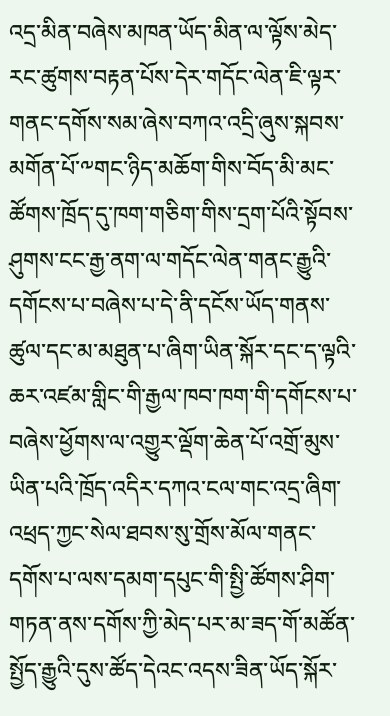འདྲ་མིན་བཞེས་མཁན་ཡོད་མིན་ལ་ལྟོས་མེད་རང་ཚུགས་བརྟན་པོས་དེར་གདོང་ལེན་ཇི་ལྟར་གནང་དགོས་སམ་ཞེས་བཀའ་འདྲི་ཞུས་སྐབས་མགོན་པོ་༸གང་ཉིད་མཆོག་གིས་བོད་མི་མང་ཚོགས་ཁྲོད་དུ་ཁག་གཅིག་གིས་དྲག་པོའི་སྟོབས་ཤུགས་ངང་རྒྱ་ནག་ལ་གདོང་ལེན་གནང་རྒྱུའི་དགོངས་པ་བཞེས་པ་དེ་ནི་དངོས་ཡོད་གནས་ཚུལ་དང་མ་མཐུན་པ་ཞིག་ཡིན་སྐོར་དང་ད་ལྟའི་ཆར་འཛམ་གླིང་གི་རྒྱལ་ཁབ་ཁག་གི་དགོངས་པ་བཞེས་ཕྱོགས་ལ་འགྱུར་ལྡོག་ཆེན་པོ་འགྲོ་མུས་ཡིན་པའི་ཁྲོད་འདིར་དཀའ་ངལ་གང་འདྲ་ཞིག་འཕྲད་ཀྱང་སེལ་ཐབས་སུ་གྲོས་མོལ་གནང་དགོས་པ་ལས་དམག་དཔུང་གི་སྤྱི་ཚོགས་ཤིག་གཏན་ནས་དགོས་ཀྱི་མེད་པར་མ་ཟད་གོ་མཚོན་སྤྱོད་རྒྱུའི་དུས་ཚོད་དེའང་འདས་ཟིན་ཡོད་སྐོར་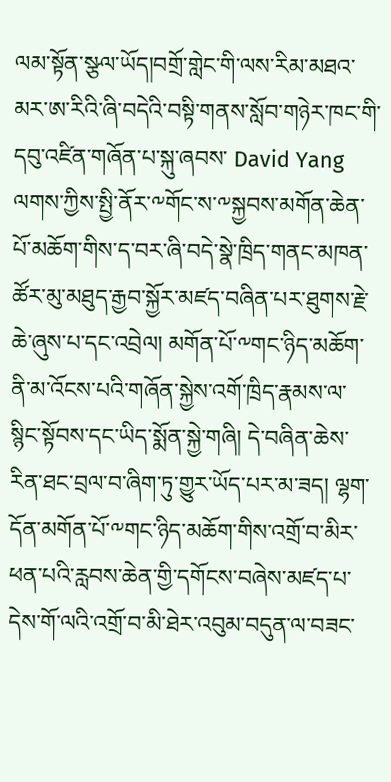ལམ་སྟོན་སྩལ་ཡོད།བགྲོ་གླེང་གི་ལས་རིམ་མཐའ་མར་ཨ་རིའི་ཞི་བདེའི་བསྟི་གནས་སློབ་གཉེར་ཁང་གི་དབུ་འཛིན་གཞོན་པ་སྐུ་ཞབས་ David Yang ལགས་ཀྱིས་སྤྱི་ནོར་༸གོང་ས་༸སྐྱབས་མགོན་ཆེན་པོ་མཆོག་གིས་ད་བར་ཞི་བདེ་སྣེ་ཁྲིད་གནང་མཁན་ཚོར་མུ་མཐུད་རྒྱབ་སྐྱོར་མཛད་བཞིན་པར་ཐུགས་རྗེ་ཆེ་ཞུས་པ་དང་འབྲེལ། མགོན་པོ་༸གང་ཉིད་མཆོག་ནི་མ་འོངས་པའི་གཞོན་སྐྱེས་འགོ་ཁྲིད་རྣམས་ལ་སྙིང་སྟོབས་དང་ཡིད་སྨོན་སྐྱེ་གཞི། དེ་བཞིན་ཆེས་རིན་ཐང་བྲལ་བ་ཞིག་ཏུ་གྱུར་ཡོད་པར་མ་ཟད། ལྷག་དོན་མགོན་པོ་༸གང་ཉིད་མཆོག་གིས་འགྲོ་བ་མིར་ཕན་པའི་རླབས་ཆེན་གྱི་དགོངས་བཞེས་མཛད་པ་དེས་གོ་ལའི་འགྲོ་བ་མི་ཐེར་འབུམ་བདུན་ལ་བཟང་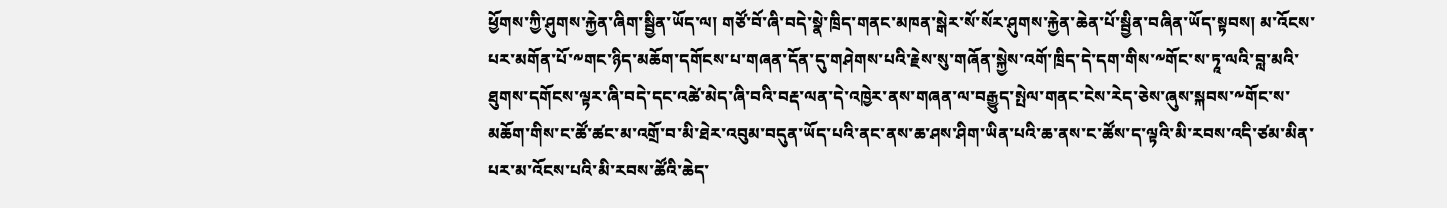ཕྱོགས་ཀྱི་ཤུགས་རྐྱེན་ཞིག་སྦྱིན་ཡོད་ལ། གཙོ་བོ་ཞི་བདེ་སྣེ་ཁྲིད་གནང་མཁན་སྒེར་སོ་སོར་ཤུགས་རྐྱེན་ཆེན་པོ་སྦྱིན་བཞིན་ཡོད་སྟབས། མ་འོངས་པར་མགོན་པོ་༸གང་ཉིད་མཆོག་དགོངས་པ་གཞན་དོན་དུ་གཤེགས་པའི་རྗེས་སུ་གཞོན་སྐྱེས་འགོ་ཁྲིད་དེ་དག་གིས་༸གོང་ས་ཏཱ་ལའི་བླ་མའི་ཐུགས་དགོངས་ལྟར་ཞི་བདེ་དང་འཚེ་མེད་ཞི་བའི་བརྡ་ལན་དེ་འཁྱེར་ནས་གཞན་ལ་བརྒྱུད་སྤེལ་གནང་ངེས་རེད་ཅེས་ཞུས་སྐབས་༸གོང་ས་མཆོག་གིས་ང་ཚོ་ཚང་མ་འགྲོ་བ་མི་ཐེར་འབུམ་བདུན་ཡོད་པའི་ནང་ནས་ཆ་ཤས་ཤིག་ཡིན་པའི་ཆ་ནས་ང་ཚོས་ད་ལྟའི་མི་རབས་འདི་ཙམ་མིན་པར་མ་འོངས་པའི་མི་རབས་ཚོའི་ཆེད་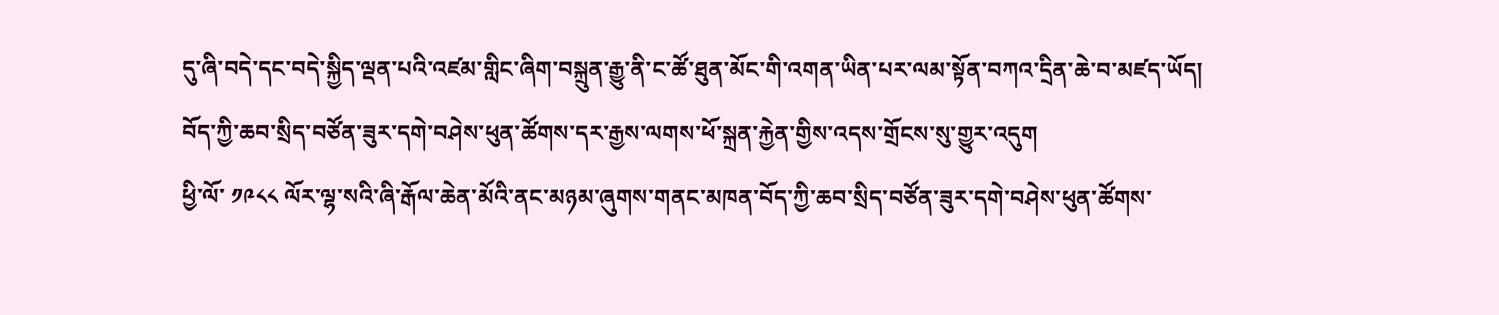དུ་ཞི་བདེ་དང་བདེ་སྐྱིད་ལྡན་པའི་འཛམ་གླིང་ཞིག་བསྐྲུན་རྒྱུ་ནི་ང་ཚོ་ཐུན་མོང་གི་འགན་ཡིན་པར་ལམ་སྟོན་བཀའ་དྲིན་ཆེ་བ་མཛད་ཡོད།
བོད་ཀྱི་ཆབ་སྲིད་བཙོན་ཟུར་དགེ་བཤེས་ཕུན་ཚོགས་དར་རྒྱས་ལགས་ཕོ་སྐྲན་རྐྱེན་གྱིས་འདས་གྲོངས་སུ་གྱུར་འདུག
ཕྱི་ལོ་ ༡༩༨༨ ལོར་ལྷ་སའི་ཞི་རྒོལ་ཆེན་མོའི་ནང་མཉམ་ཞུགས་གནང་མཁན་བོད་ཀྱི་ཆབ་སྲིད་བཙོན་ཟུར་དགེ་བཤེས་ཕུན་ཚོགས་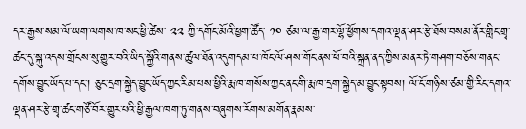དར་རྒྱས་སམ་ལོ་ཡག་ལགས་ཁ་སང་ཕྱི་ཚེས་ ༢༢ ཀྱི་དགོང་མོའི་ཕྱག་ཚོད་ ༡༠ ཙམ་ལ་རྒྱ་གར་ལྷོ་ཕྱོགས་དགའ་ལྡན་ཤར་རྩེ་ཐོས་བསམ་ནོར་གླིང་གྲྭ་ཚང་དུ་སྐུ་འདས་གྲོངས་སུ་གྱུར་བའི་ཡིད་སྐྱོའི་གནས་ཚུལ་ཐོན་འདུགདམ་པ་ཁོང་ལོ་ཤས་གོང་ནས་ཕོ་བའི་སྐྲན་ནད་ཀྱིས་མནར་ཏེ་གཤག་བཅོས་གནང་དགོས་བྱུང་ཡོད་པ་དང་། ཅུང་དྲག་སྐྱེད་བྱུང་ཡོད་ཀྱང་རིམ་པས་ཕྱིའི་རྨ་ཁ་གསོས་ཀྱང་ནང་གི་རྨ་ཁ་དྲག་སྐྱེད་མ་བྱུང་སྟབས། ལོ་ངོ་གཉིས་ཙམ་གྱི་རིང་དགའ་ལྡན་ཤར་རྩེ་གྲྭ་ཚང་གཙོ་བོར་གྱུར་པའི་ཕྱི་རྒྱལ་ཁག་ཏུ་གནས་བཞུགས་རོགས་མགོན་རྣམས་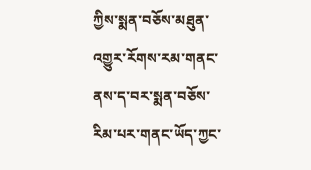ཀྱིས་སྨན་བཅོས་མཐུན་འགྱུར་རོགས་རམ་གནང་ནས་ད་བར་སྨན་བཅོས་རིམ་པར་གནང་ཡོད་ཀྱང་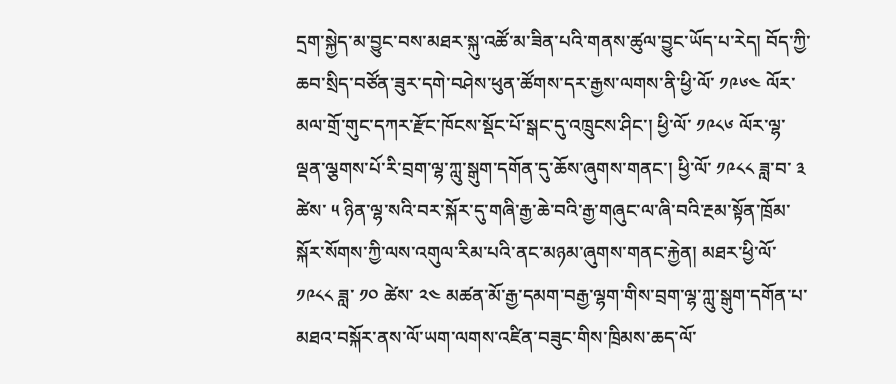དྲག་སྐྱེད་མ་བྱུང་བས་མཐར་སྐུ་འཚོ་མ་ཟིན་པའི་གནས་ཚུལ་བྱུང་ཡོད་པ་རེད། བོད་ཀྱི་ཆབ་སྲིད་བཙོན་ཟུར་དགེ་བཤེས་ཕུན་ཚོགས་དར་རྒྱས་ལགས་ནི་ཕྱི་ལོ་ ༡༩༦༤ ལོར་མལ་གྲོ་གུང་དཀར་རྫོང་ཁོངས་སྡོང་པོ་སྒང་དུ་འཁྲུངས་ཤིང་། ཕྱི་ལོ་ ༡༩༨༦ ལོར་ལྷ་ལྡན་ལྕགས་པོ་རི་བྲག་ལྷ་ཀླུ་སྒུག་དགོན་དུ་ཆོས་ཞུགས་གནང་། ཕྱི་ལོ་ ༡༩༨༨ ཟླ་བ་ ༣ ཚེས་ ༥ ཉིན་ལྷ་སའི་བར་སྐོར་དུ་གཞི་རྒྱ་ཆེ་བའི་རྒྱ་གཞུང་ལ་ཞི་བའི་རྔམ་སྟོན་ཁྲོམ་སྐོར་སོགས་ཀྱི་ལས་འགུལ་རིམ་པའི་ནང་མཉམ་ཞུགས་གནང་རྐྱེན། མཐར་ཕྱི་ལོ་ ༡༩༨༨ ཟླ་ ༡༠ ཚེས་ ༢༤ མཚན་མོ་རྒྱ་དམག་བརྒྱ་ལྷག་གིས་བྲག་ལྷ་ཀླུ་སྒུག་དགོན་པ་མཐའ་བསྐོར་ནས་ལོ་ཡག་ལགས་འཛིན་བཟུང་གིས་ཁྲིམས་ཆད་ལོ་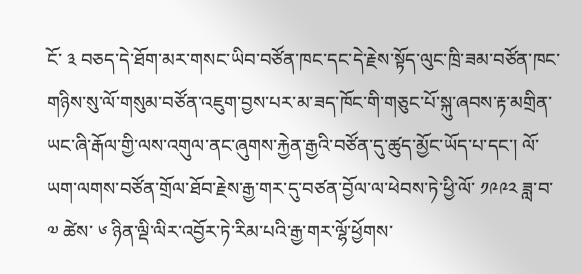ངོ་ ༣ བཅད་དེ་ཐོག་མར་གསང་ཡིབ་བཙོན་ཁང་དང་དེ་རྗེས་སྟོད་ལུང་ཁྲི་ཟམ་བཙོན་ཁང་གཉིས་སུ་ལོ་གསུམ་བཙོན་འཇུག་བྱས་པར་མ་ཟད་ཁོང་གི་གཅུང་པོ་སྐུ་ཞབས་རྟ་མགྲིན་ཡང་ཞི་རྒོལ་གྱི་ལས་འགུལ་ནང་ཞུགས་རྐྱེན་རྒྱའི་བཙོན་དུ་ཚུད་མྱོང་ཡོད་པ་དང་། ལོ་ཡག་ལགས་བཙོན་གྲོལ་ཐོབ་རྗེས་རྒྱ་གར་དུ་བཙན་བྱོལ་ལ་ཕེབས་ཏེ་ཕྱི་ལོ་ ༡༩༩༢ ཟླ་བ་ ༧ ཚེས་ ༦ ཉིན་ལྡི་ལིར་འབྱོར་ཏེ་རིམ་པའི་རྒྱ་གར་ལྷོ་ཕྱོགས་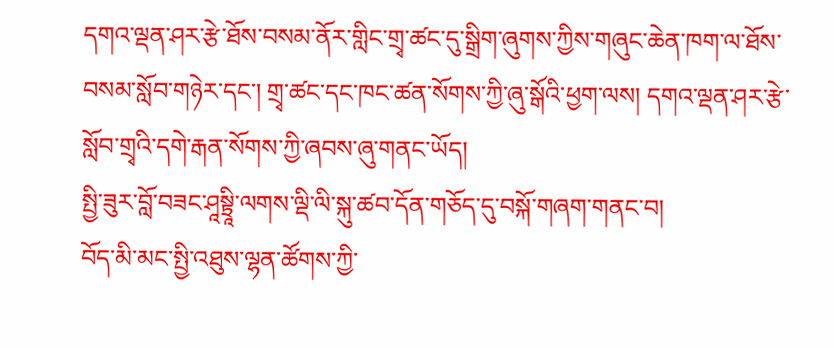དགའ་ལྡན་ཤར་རྩེ་ཐོས་བསམ་ནོར་གླིང་གྲྭ་ཚང་དུ་སྒྲིག་ཞུགས་ཀྱིས་གཞུང་ཆེན་ཁག་ལ་ཐོས་བསམ་སློབ་གཉེར་དང་། གྲྭ་ཚང་དང་ཁང་ཚན་སོགས་ཀྱི་ཞུ་སྒོའི་ཕྱག་ལས། དགའ་ལྡན་ཤར་རྩེ་སློབ་གྲྭའི་དགེ་རྒན་སོགས་ཀྱི་ཞབས་ཞུ་གནང་ཡོད།
སྤྱི་ཟུར་བློ་བཟང་ཤཱསྟྲཱི་ལགས་ལྡི་ལི་སྐུ་ཚབ་དོན་གཅོད་དུ་བསྐོ་གཞག་གནང་བ།
བོད་མི་མང་སྤྱི་འཐུས་ལྷན་ཚོགས་ཀྱི་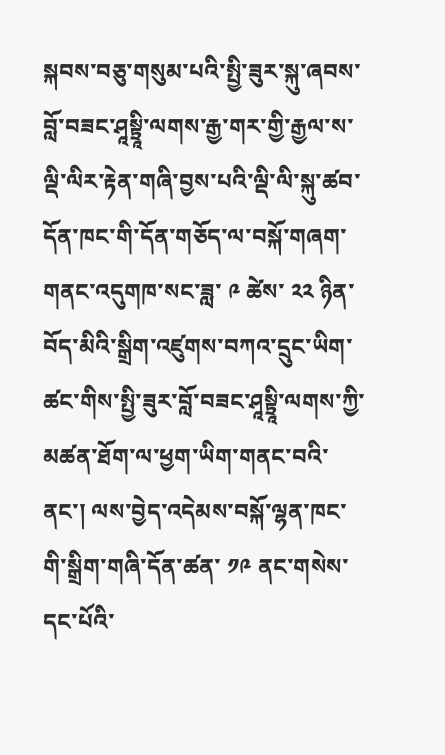སྐབས་བཅུ་གསུམ་པའི་སྤྱི་ཟུར་སྐུ་ཞབས་བློ་བཟང་ཤཱསྟྲཱི་ལགས་རྒྱ་གར་གྱི་རྒྱལ་ས་ལྡི་ལིར་རྟེན་གཞི་བྱས་པའི་ལྡི་ལི་སྐུ་ཚབ་དོན་ཁང་གི་དོན་གཅོད་ལ་བསྐོ་གཞག་གནང་འདུགཁ་སང་ཟླ་ ༩ ཚེས་ ༢༢ ཉིན་བོད་མིའི་སྒྲིག་འཛུགས་བཀའ་དྲུང་ཡིག་ཚང་གིས་སྤྱི་ཟུར་བློ་བཟང་ཤཱསྟྲཱི་ལགས་ཀྱི་མཚན་ཐོག་ལ་ཕྱག་ཡིག་གནང་བའི་ནང་། ལས་བྱེད་འདེམས་བསྐོ་ལྷན་ཁང་གི་སྒྲིག་གཞི་དོན་ཚན་ ༡༩ ནང་གསེས་དང་པོའི་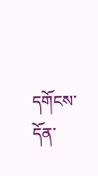དགོངས་དོན་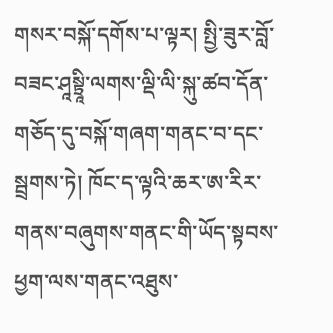གསར་བསྐོ་དགོས་པ་ལྟར། སྤྱི་ཟུར་བློ་བཟང་ཤཱསྟྲཱི་ལགས་ལྡི་ལི་སྐུ་ཚབ་དོན་གཅོད་དུ་བསྐོ་གཞག་གནང་བ་དང་སྦྲགས་ཏེ། ཁོང་ད་ལྟའི་ཆར་ཨ་རིར་གནས་བཞུགས་གནང་གི་ཡོད་སྟབས་ཕྱག་ལས་གནང་འཐུས་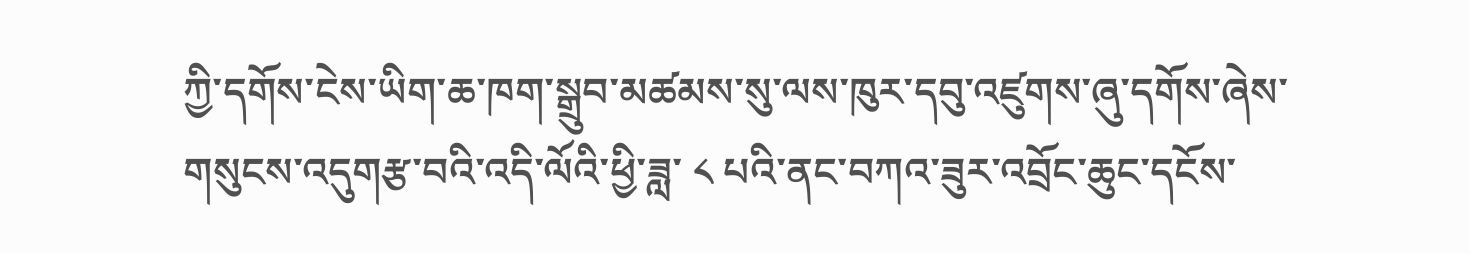ཀྱི་དགོས་ངེས་ཡིག་ཆ་ཁག་སྒྲུབ་མཚམས་སུ་ལས་ཁུར་དབུ་འཛུགས་ཞུ་དགོས་ཞེས་གསུངས་འདུགརྩ་བའི་འདི་ལོའི་ཕྱི་ཟླ་ ༨ པའི་ནང་བཀའ་ཟུར་འབྲོང་ཆུང་དངོས་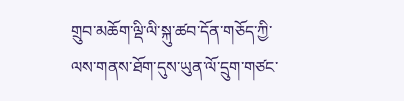གྲུབ་མཆོག་ལྡི་ལི་སྐུ་ཚབ་དོན་གཅོད་ཀྱི་ལས་གནས་ཐོག་དུས་ཡུན་ལོ་དྲུག་གཙང་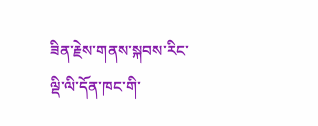ཟིན་རྗེས་གནས་སྐབས་རིང་ལྡི་ལི་དོན་ཁང་གི་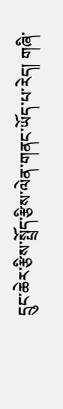དྲུང་ཆེར་རྩིས་སྤྲོད་རྩིས་ལེན་གནང་ཡོད་པ་རེད། གཞི་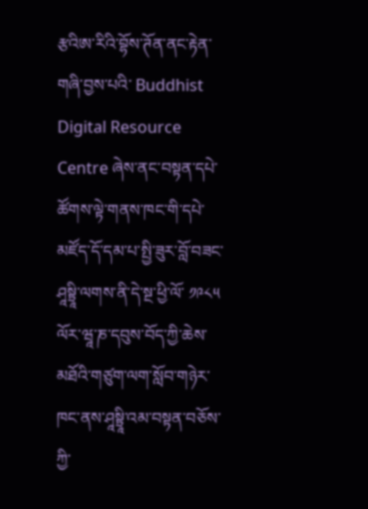རྩའིཨ་རིའི་བྷོས་ཊོན་ནང་རྟེན་གཞི་བྱས་པའི་ Buddhist Digital Resource Centre ཞེས་ནང་བསྟན་དཔེ་ཚོགས་ལྟེ་གནས་ཁང་གི་དཔེ་མཛོད་དོ་དམ་པ་སྤྱི་ཟུར་བློ་བཟང་ཤཱསྟྲཱི་ལགས་ནི་དེ་སྔ་ཕྱི་ལོ་ ༡༩༨༥ ལོར་ཝཱ་ཎ་དབུས་བོད་ཀྱི་ཆེས་མཐོའི་གཙུག་ལག་སློབ་གཉེར་ཁང་ནས་ཤཱསྟྲཱི་འམ་བསྟན་བཅོས་ཀྱི་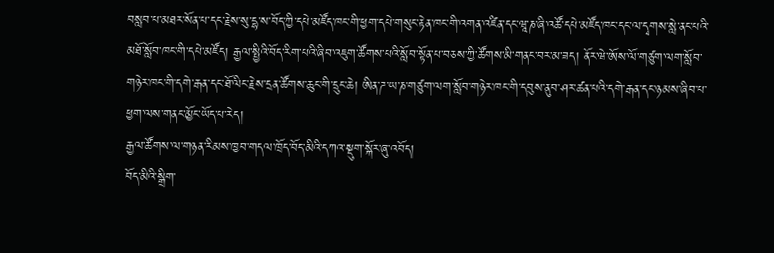བསླབ་པ་མཐར་སོན་པ་དང་རྗེས་སུ་དྷ་ས་བོད་ཀྱི་དཔེ་མཛོད་ཁང་གི་ཕྱག་དཔེ་གསུང་རྟེན་ཁང་གི་འགན་འཛིན་དང་ཝཱ་ཎ་ཞི་འཚོ་དཔེ་མཛོད་ཁང་དང་ལ་དྭགས་སླེ་ནང་པའི་མཐོ་སློབ་ཁང་གི་དཔེ་མཛོད། རྒྱལ་སྤྱིའི་བོད་རིག་པའི་ཞིབ་འཇུག་ཚོགས་པའི་སློབ་སྟོན་པ་བཅས་ཀྱི་ཚོགས་མི་གནང་བར་མ་ཟད། ནོར་ཝེ་ཨོས་ལོ་གཙུག་ལག་སློབ་གཉེར་ཁང་གི་དགེ་རྒན་དང་ཐོ་ལིང་རྗེས་དྲན་ཚོགས་ཆུང་གི་དྲུང་ཆེ། ཨིན་ཌ་ཡ་ཎ་གཙུག་ལག་སློབ་གཉེར་ཁང་གི་དབུས་ནུབ་ཤར་ཚན་པའི་དགེ་རྒན་དང་ཉམས་ཞིབ་པ་ཕྱག་ལས་གནང་མྱོང་ཡོད་པ་རེད།
རྒྱལ་ཚོགས་ལ་གཉན་རིམས་ཁྱབ་གདལ་ཁྲོད་བོད་མིའི་དཀའ་སྡུག་སྐོར་ཞུ་འབོད།
བོད་མིའི་སྒྲིག་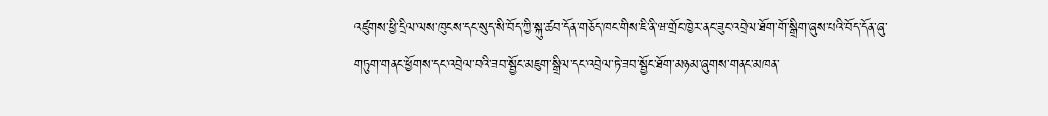འཛུགས་ཕྱི་དྲིལ་ལས་ཁུངས་དང་སུད་སི་བོད་ཀྱི་སྐུ་ཚབ་དོན་གཅོད་ཁང་གིས་ཇི་ནི་ཝ་གྲོང་ཁྱེར་ནང་ཟུང་འབྲེལ་ཐོག་གོ་སྒྲིག་ཞུས་པའི་བོད་དོན་ཞུ་གཏུག་གནང་ཕྱོགས་དང་འབྲེལ་བའི་ཟབ་སྦྱོང་མཇུག་སྒྲིལ་དང་འབྲེལ་ཏེ་ཟབ་སྦྱོང་ཐོག་མཉམ་ཞུགས་གནང་མཁན་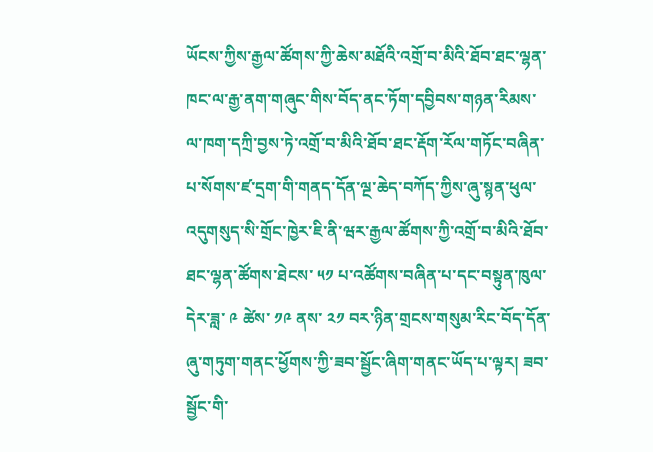ཡོངས་ཀྱིས་རྒྱལ་ཚོགས་ཀྱི་ཆེས་མཐོའི་འགྲོ་བ་མིའི་ཐོབ་ཐང་ལྷན་ཁང་ལ་རྒྱ་ནག་གཞུང་གིས་བོད་ནང་ཏོག་དབྱིབས་གཉན་རིམས་ལ་ཁག་དཀྲི་བྱས་ཏེ་འགྲོ་བ་མིའི་ཐོབ་ཐང་རྡོག་རོལ་གཏོང་བཞིན་པ་སོགས་ཛ་དྲག་གི་གནད་དོན་ལྔ་ཆེད་བཀོད་ཀྱིས་ཞུ་སྙན་ཕུལ་འདུགསུད་སི་གྲོང་ཁྱེར་ཇི་ནི་ཝར་རྒྱལ་ཚོགས་ཀྱི་འགྲོ་བ་མིའི་ཐོབ་ཐང་ལྷན་ཚོགས་ཐེངས་ ༥༡ པ་འཚོགས་བཞིན་པ་དང་བསྟུན་ཁུལ་དེར་ཟླ་ ༩ ཚེས་ ༡༩ ནས་ ༢༡ བར་ཉིན་གྲངས་གསུམ་རིང་བོད་དོན་ཞུ་གཏུག་གནང་ཕྱོགས་ཀྱི་ཟབ་སྦྱོང་ཞིག་གནང་ཡོད་པ་ལྟར། ཟབ་སྦྱོང་གི་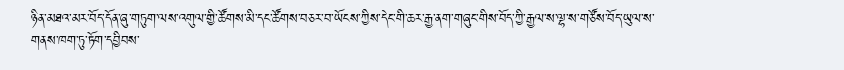ཉིན་མཐའ་མར་བོད་དོན་ཞུ་གཏུག་ལས་འགུལ་གྱི་ཚོགས་མི་དང་ཚོགས་བཅར་བ་ཡོངས་ཀྱིས་དེང་གི་ཆར་རྒྱ་ནག་གཞུང་གིས་བོད་ཀྱི་རྒྱལ་ས་ལྷ་ས་གཙོས་བོད་ཡུལ་ས་གནས་ཁག་ཏུ་ཏོག་དབྱིབས་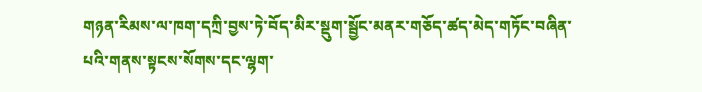གཉན་རིམས་ལ་ཁག་དཀྲི་བྱས་ཏེ་བོད་མིར་སྡུག་སྦྱོང་མནར་གཅོད་ཚད་མེད་གཏོང་བཞིན་པའི་གནས་སྟངས་སོགས་དང་ལྷག་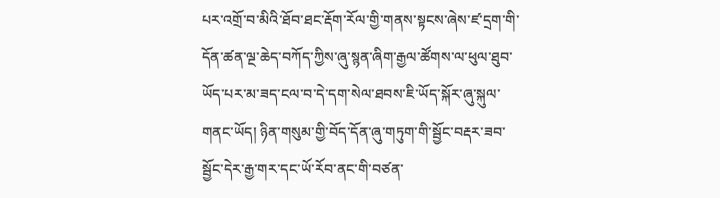པར་འགྲོ་བ་མིའི་ཐོབ་ཐང་རྡོག་རོལ་གྱི་གནས་སྟངས་ཞེས་ཛ་དྲག་གི་དོན་ཚན་ལྔ་ཆེད་བཀོད་ཀྱིས་ཞུ་སྙན་ཞིག་རྒྱལ་ཚོགས་ལ་ཕུལ་ཐུབ་ཡོད་པར་མ་ཟད་ངལ་བ་དེ་དག་སེལ་ཐབས་ཇི་ཡོད་སྐོར་ཞུ་སྐུལ་གནང་ཡོད། ཉིན་གསུམ་གྱི་བོད་དོན་ཞུ་གཏུག་གི་སྦྱོང་བརྡར་ཟབ་སྦྱོང་དེར་རྒྱ་གར་དང་ཡོ་རོབ་ནང་གི་བཙན་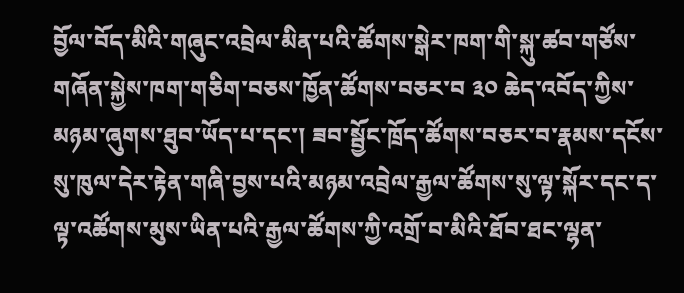བྱོལ་བོད་མིའི་གཞུང་འབྲེལ་མིན་པའི་ཚོགས་སྒེར་ཁག་གི་སྐུ་ཚབ་གཙོས་གཞོན་སྐྱེས་ཁག་གཅིག་བཅས་ཁྱོན་ཚོགས་བཅར་བ ༣༠ ཆེད་འབོད་ཀྱིས་མཉམ་ཞུགས་ཐུབ་ཡོད་པ་དང་། ཟབ་སྦྱོང་ཁྲོད་ཚོགས་བཅར་བ་རྣམས་དངོས་སུ་ཁུལ་དེར་རྟེན་གཞི་བྱས་པའི་མཉམ་འབྲེལ་རྒྱལ་ཚོགས་སུ་ལྟ་སྐོར་དང་ད་ལྟ་འཚོགས་མུས་ཡིན་པའི་རྒྱལ་ཚོགས་ཀྱི་འགྲོ་བ་མིའི་ཐོབ་ཐང་ལྷན་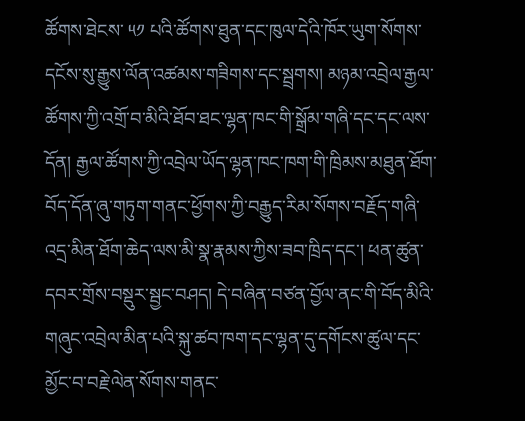ཚོགས་ཐེངས་ ༥༡ པའི་ཚོགས་ཐུན་དང་ཁུལ་དེའི་ཁོར་ཡུག་སོགས་དངོས་སུ་རྒྱུས་ལོན་འཚམས་གཟིགས་དང་སྦྲགས། མཉམ་འབྲེལ་རྒྱལ་ཚོགས་ཀྱི་འགྲོ་བ་མིའི་ཐོབ་ཐང་ལྷན་ཁང་གི་སྒྲོམ་གཞི་དང་དང་ལས་དོན། རྒྱལ་ཚོགས་ཀྱི་འབྲེལ་ཡོད་ལྷན་ཁང་ཁག་གི་ཁྲིམས་མཐུན་ཐོག་བོད་དོན་ཞུ་གཏུག་གནང་ཕྱོགས་ཀྱི་བརྒྱུད་རིམ་སོགས་བརྗོད་གཞི་འདྲ་མིན་ཐོག་ཆེད་ལས་མི་སྣ་རྣམས་ཀྱིས་ཟབ་ཁྲིད་དང་། ཕན་ཚུན་དབར་གྲོས་བསྡུར་སྦྱང་བཤད། དེ་བཞིན་བཙན་བྱོལ་ནང་གི་བོད་མིའི་གཞུང་འབྲེལ་མིན་པའི་སྐུ་ཚབ་ཁག་དང་ལྷན་དུ་དགོངས་ཚུལ་དང་མྱོང་བ་བརྗེ་ལེན་སོགས་གནང་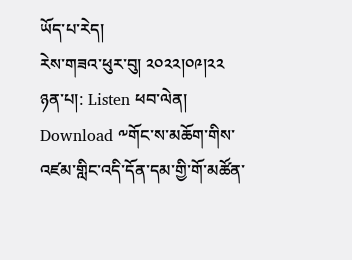ཡོད་པ་རེད།
རེས་གཟའ་ཕུར་བུ། ༢༠༢༢།༠༩།༢༢
ཉན་པ།: Listen ཕབ་ལེན། Download ༸གོང་ས་མཆོག་གིས་འཛམ་གླིང་འདི་དོན་དམ་གྱི་གོ་མཚོན་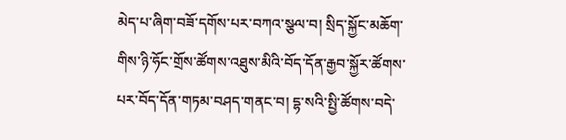མེད་པ་ཞིག་བཟོ་དགོས་པར་བཀའ་སྩལ་བ། སྲིད་སྐྱོང་མཆོག་གིས་ཉི་ཧོང་གྲོས་ཚོགས་འཐུས་མིའི་བོད་དོན་རྒྱབ་སྐྱོར་ཚོགས་པར་བོད་དོན་གཏམ་བཤད་གནང་བ། དྷ་སའི་སྤྱི་ཚོགས་བདེ་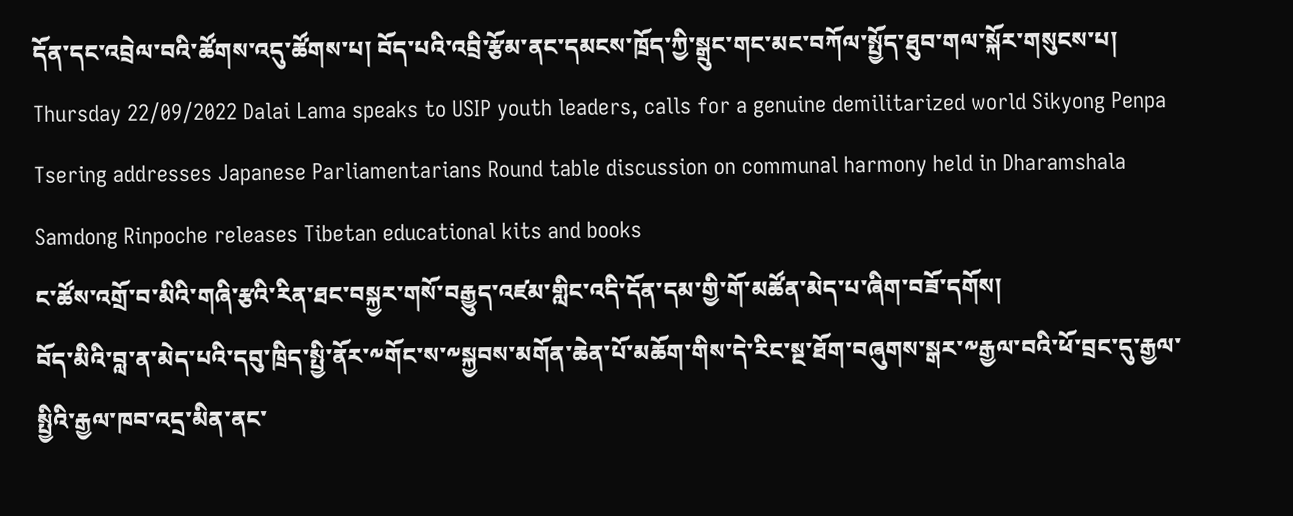དོན་དང་འབྲེལ་བའི་ཚོགས་འདུ་ཚོགས་པ། བོད་པའི་འབྲི་རྩོམ་ནང་དམངས་ཁྲོད་ཀྱི་སྒྲུང་གང་མང་བཀོལ་སྤྱོད་ཐུབ་གལ་སྐོར་གསུངས་པ། Thursday 22/09/2022 Dalai Lama speaks to USIP youth leaders, calls for a genuine demilitarized world Sikyong Penpa Tsering addresses Japanese Parliamentarians Round table discussion on communal harmony held in Dharamshala Samdong Rinpoche releases Tibetan educational kits and books
ང་ཚོས་འགྲོ་བ་མིའི་གཞི་རྩའི་རིན་ཐང་བསྐྱར་གསོ་བརྒྱུད་འཛམ་གླིང་འདི་དོན་དམ་གྱི་གོ་མཚོན་མེད་པ་ཞིག་བཟོ་དགོས།
བོད་མིའི་བླ་ན་མེད་པའི་དབུ་ཁྲིད་སྤྱི་ནོར་༸གོང་ས་༸སྐྱབས་མགོན་ཆེན་པོ་མཆོག་གིས་དེ་རིང་སྔ་ཐོག་བཞུགས་སྒར་༸རྒྱལ་བའི་ཕོ་བྲང་དུ་རྒྱལ་སྤྱིའི་རྒྱལ་ཁབ་འདྲ་མིན་ནང་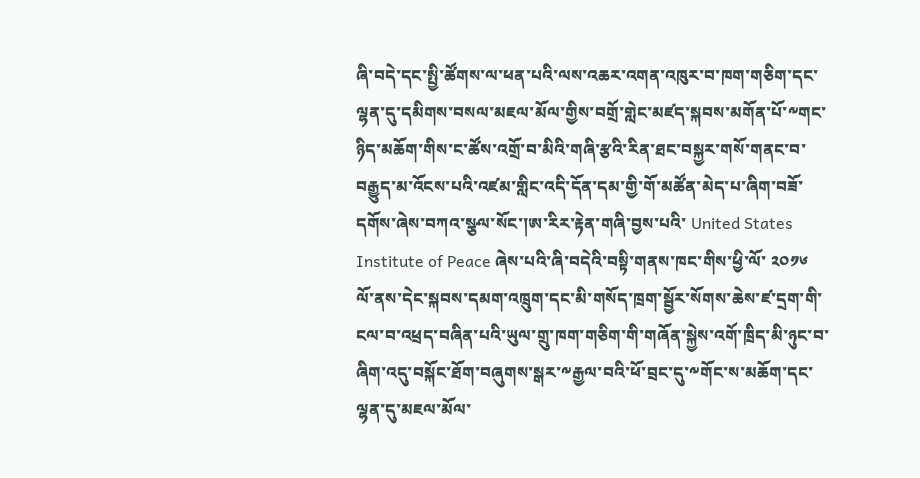ཞི་བདེ་དང་སྤྱི་ཚོགས་ལ་ཕན་པའི་ལས་འཆར་འགན་འཁུར་བ་ཁག་གཅིག་དང་ལྷན་དུ་དམིགས་བསལ་མཇལ་མོལ་གྱིས་བགྲོ་གླེང་མཛད་སྐབས་མགོན་པོ་༸གང་ཉིད་མཆོག་གིས་ང་ཚོས་འགྲོ་བ་མིའི་གཞི་རྩའི་རིན་ཐང་བསྐྱར་གསོ་གནང་བ་བརྒྱུད་མ་འོངས་པའི་འཛམ་གླིང་འདི་དོན་དམ་གྱི་གོ་མཚོན་མེད་པ་ཞིག་བཟོ་དགོས་ཞེས་བཀའ་སྩལ་སོང་།ཨ་རིར་རྟེན་གཞི་བྱས་པའི་ United States Institute of Peace ཞེས་པའི་ཞི་བདེའི་བསྟི་གནས་ཁང་གིས་ཕྱི་ལོ་ ༢༠༡༦ ལོ་ནས་དེང་སྐབས་དམག་འཁྲུག་དང་མི་གསོད་ཁྲག་སྦྱོར་སོགས་ཆེས་ཛ་དྲག་གི་ངལ་བ་འཕྲད་བཞིན་པའི་ཡུལ་གྲུ་ཁག་གཅིག་གི་གཞོན་སྐྱེས་འགོ་ཁྲིད་མི་ཉུང་བ་ཞིག་འདུ་བསྐོང་ཐོག་བཞུགས་སྒར་༸རྒྱལ་བའི་ཕོ་བྲང་དུ་༸གོང་ས་མཆོག་དང་ལྷན་དུ་མཇལ་མོལ་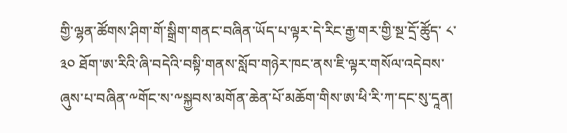གྱི་ལྷན་ཚོགས་ཤིག་གོ་སྒྲིག་གནང་བཞིན་ཡོད་པ་ལྟར་དེ་རིང་རྒྱ་གར་གྱི་སྔ་དྲོ་ཚོུད་ ༨་༣༠ ཐོག་ཨ་རིའི་ཞི་བདེའི་བསྟི་གནས་སློབ་གཉེར་ཁང་ནས་ཇི་ལྟར་གསོལ་འདེབས་ཞུས་པ་བཞིན་༸གོང་ས་༸སྐྱབས་མགོན་ཆེན་པོ་མཆོག་གིས་ཨ་ཕི་རི་ཀ་དང་སུ་དཱན།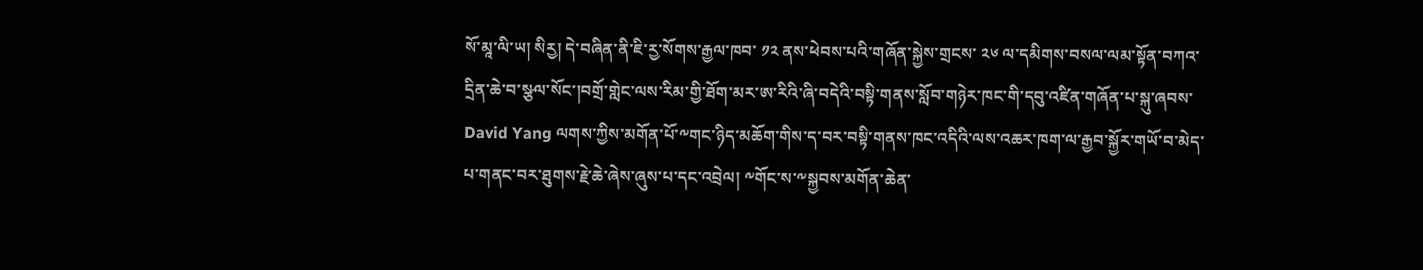སོ་མཱ་ལི་ཡ། སིརྱ། དེ་བཞིན་ནི་ཇི་རྱ་སོགས་རྒྱལ་ཁབ་ ༡༢ ནས་ཕེབས་པའི་གཞོན་སྐྱེས་གྲངས་ ༢༦ ལ་དམིགས་བསལ་ལམ་སྟོན་བཀའ་དྲིན་ཆེ་བ་སྩལ་སོང་།བགྲོ་གླེང་ལས་རིམ་གྱི་ཐོག་མར་ཨ་རིའི་ཞི་བདེའི་བསྟི་གནས་སློབ་གཉེར་ཁང་གི་དབུ་འཛིན་གཞོན་པ་སྐུ་ཞབས་ David Yang ལགས་ཀྱིས་མགོན་པོ་༸གང་ཉིད་མཆོག་གིས་ད་བར་བསྟི་གནས་ཁང་འདིའི་ལས་འཆར་ཁག་ལ་རྒྱབ་སྐྱོར་གཡོ་བ་མེད་པ་གནང་བར་ཐུགས་རྗེ་ཆེ་ཞེས་ཞུས་པ་དང་འབྲེལ། ༸གོང་ས་༸སྐྱབས་མགོན་ཆེན་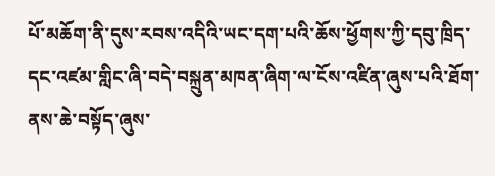པོ་མཆོག་ནི་དུས་རབས་འདིའི་ཡང་དག་པའི་ཆོས་ཕྱོགས་ཀྱི་དབུ་ཁྲིད་དང་འཛམ་གླིང་ཞི་བདེ་བསྐྲུན་མཁན་ཞིག་ལ་ངོས་འཛིན་ཞུས་པའི་ཐོག་ནས་ཆེ་བསྟོད་ཞུས་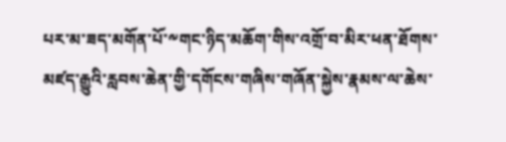པར་མ་ཟད་མགོན་པོ་༸གང་ཉིད་མཆོག་གིས་འགྲོ་བ་མིར་ཕན་ཐོགས་མཛད་རྒྱུའི་རླབས་ཆེན་གྱི་དགོངས་གཞིས་གཞོན་སྐྱེས་རྣམས་ལ་ཆེས་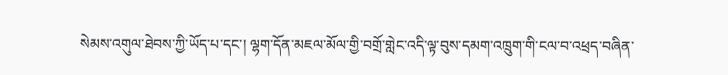སེམས་འགུལ་ཐེབས་ཀྱི་ཡོད་པ་དང་། ལྷག་དོན་མཇལ་མོལ་གྱི་བགྲོ་གླེང་འདི་ལྟ་བུས་དམག་འཁྲུག་གི་ངལ་བ་འཕྲད་བཞིན་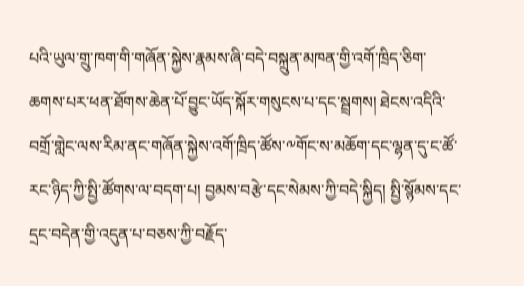པའི་ཡུལ་གྲུ་ཁག་གི་གཞོན་སྐྱེས་རྣམས་ཞི་བདེ་བསྐྲུན་མཁན་གྱི་འགོ་ཁྲིད་ཅིག་ཆགས་པར་ཕན་ཐོགས་ཆེན་པོ་བྱུང་ཡོད་སྐོར་གསུངས་པ་དང་སྦྲགས། ཐེངས་འདིའི་བགྲོ་གླེང་ལས་རིམ་ནང་གཞོན་སྐྱེས་འགོ་ཁྲིད་ཚོས་༸གོང་ས་མཆོག་དང་ལྷན་དུ་ང་ཚོ་རང་ཉིད་ཀྱི་སྤྱི་ཚོགས་ལ་བདག་པ། བྱམས་བརྩེ་དང་སེམས་ཀྱི་བདེ་སྐྱིད། སྤྱི་སྙོམས་དང་དྲང་བདེན་གྱི་འདུན་པ་བཅས་ཀྱི་བརྗོད་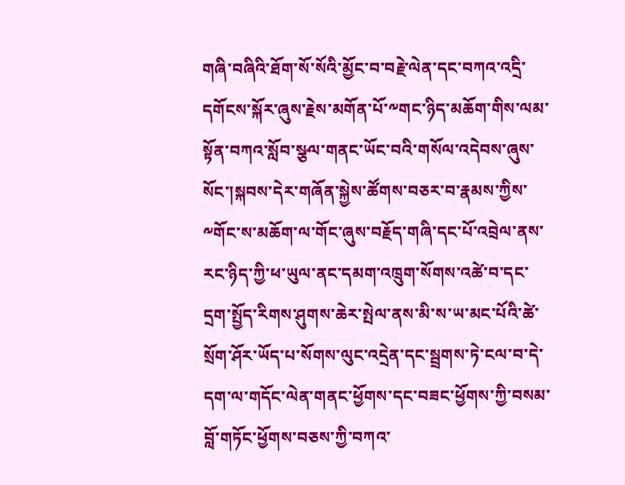གཞི་བཞིའི་ཐོག་སོ་སོའི་མྱོང་བ་བརྗེ་ལེན་དང་བཀའ་འདྲི་དགོངས་སྐོར་ཞུས་རྗེས་མགོན་པོ་༸གང་ཉིད་མཆོག་གིས་ལམ་སྟོན་བཀའ་སློབ་སྩལ་གནང་ཡོང་བའི་གསོལ་འདེབས་ཞུས་སོང་།སྐབས་དེར་གཞོན་སྐྱེས་ཚོགས་བཅར་བ་རྣམས་ཀྱིས་༸གོང་ས་མཆོག་ལ་གོང་ཞུས་བརྗོད་གཞི་དང་པོ་འབྲེལ་ནས་རང་ཉིད་ཀྱི་ཕ་ཡུལ་ནང་དམག་འཁྲུག་སོགས་འཚེ་བ་དང་དྲག་སྤྱོད་རིགས་ཤུགས་ཆེར་སྤེལ་ནས་མི་ས་ཡ་མང་པོའི་ཚེ་སྲོག་ཤོར་ཡོད་པ་སོགས་ལུང་འདྲེན་དང་སྦྲགས་ཏེ་ངལ་བ་དེ་དག་ལ་གདོང་ལེན་གནང་ཕྱོགས་དང་བཟང་ཕྱོགས་ཀྱི་བསམ་བློ་གཏོང་ཕྱོགས་བཅས་ཀྱི་བཀའ་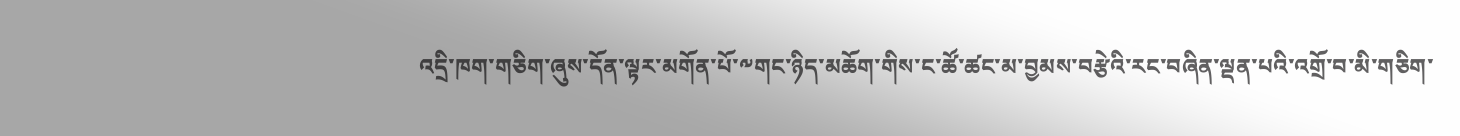འདྲི་ཁག་གཅིག་ཞུས་དོན་ལྟར་མགོན་པོ་༸གང་ཉིད་མཆོག་གིས་ང་ཚོ་ཚང་མ་བྱམས་བརྩེའི་རང་བཞིན་ལྡན་པའི་འགྲོ་བ་མི་གཅིག་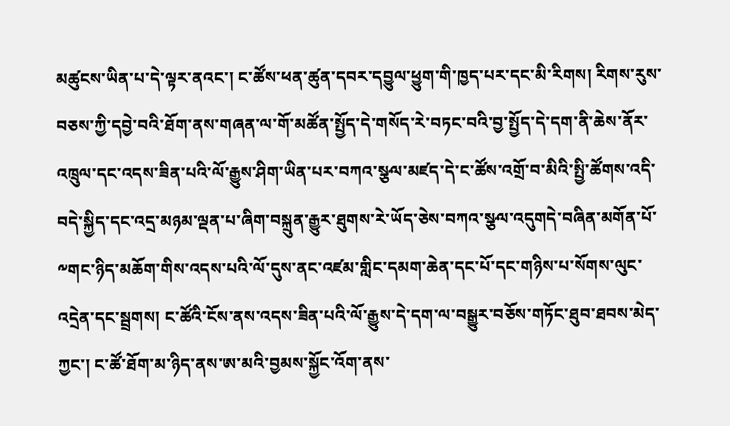མཚུངས་ཡིན་པ་དེ་ལྟར་ནའང་། ང་ཚོས་ཕན་ཚུན་དབར་དབྱུལ་ཕྱུག་གི་ཁྱད་པར་དང་མི་རིགས། རིགས་རུས་བཅས་ཀྱི་དབྱེ་བའི་ཐོག་ནས་གཞན་ལ་གོ་མཚོན་སྤྱོད་དེ་གསོད་རེ་བཏང་བའི་བྱ་སྤྱོད་དེ་དག་ནི་ཆེས་ནོར་འཁྲུལ་དང་འདས་ཟིན་པའི་ལོ་རྒྱུས་ཤིག་ཡིན་པར་བཀའ་སྩལ་མཛད་དེ་ང་ཚོས་འགྲོ་བ་མིའི་སྤྱི་ཚོགས་འདི་བདེ་སྐྱིད་དང་འདྲ་མཉམ་ལྡན་པ་ཞིག་བསྐྲུན་རྒྱུར་ཐུགས་རེ་ཡོད་ཅེས་བཀའ་སྩལ་འདུགདེ་བཞིན་མགོན་པོ་༸གང་ཉིད་མཆོག་གིས་འདས་པའི་ལོ་དུས་ནང་འཛམ་གླིང་དམག་ཆེན་དང་པོ་དང་གཉིས་པ་སོགས་ལུང་འདྲེན་དང་སྦྲགས། ང་ཚོའི་ངོས་ནས་འདས་ཟིན་པའི་ལོ་རྒྱུས་དེ་དག་ལ་བསྒྱུར་བཅོས་གཏོང་ཐུབ་ཐབས་མེད་ཀྱང་། ང་ཚོ་ཐོག་མ་ཉིད་ནས་ཨ་མའི་བྱམས་སྐྱོང་འོག་ནས་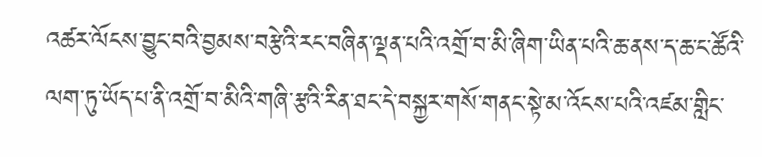འཚར་ལོངས་བྱུང་བའི་བྱམས་བརྩེའི་རང་བཞིན་ལྡན་པའི་འགྲོ་བ་མི་ཞིག་ཡིན་པའི་ཆ་ནས་ད་ཆ་ང་ཚོའི་ལག་ཏུ་ཡོད་པ་ནི་འགྲོ་བ་མིའི་གཞི་རྩའི་རིན་ཐང་དེ་བསྐྱར་གསོ་གནང་སྟེ་མ་འོངས་པའི་འཛམ་གླིང་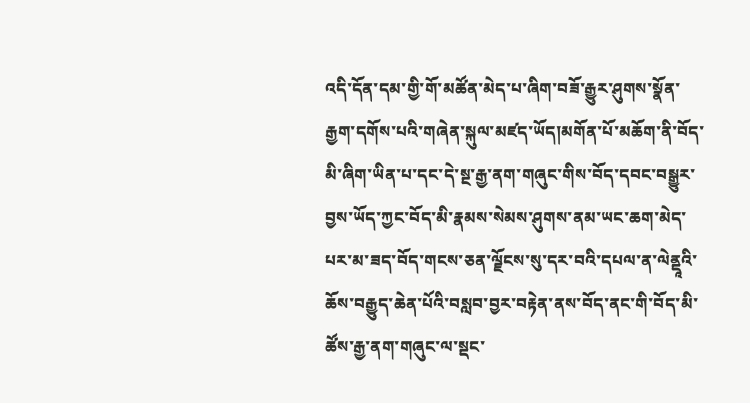འདི་དོན་དམ་གྱི་གོ་མཚོན་མེད་པ་ཞིག་བཟོ་རྒྱུར་ཤུགས་སྣོན་རྒྱག་དགོས་པའི་གཞེན་སྐུལ་མཛད་ཡོད།མགོན་པོ་མཆོག་ནི་བོད་མི་ཞིག་ཡིན་པ་དང་དེ་སྔ་རྒྱ་ནག་གཞུང་གིས་བོད་དབང་བསྒྱུར་བྱས་ཡོད་ཀྱང་བོད་མི་རྣམས་སེམས་ཤུགས་ནམ་ཡང་ཆག་མེད་པར་མ་ཟད་བོད་གངས་ཅན་ལྗོངས་སུ་དར་བའི་དཔལ་ན་ལེནྡཱའི་ཆོས་བརྒྱུད་ཆེན་པོའི་བསླབ་བྱར་བརྟེན་ནས་བོད་ནང་གི་བོད་མི་ཚོས་རྒྱ་ནག་གཞུང་ལ་སྡང་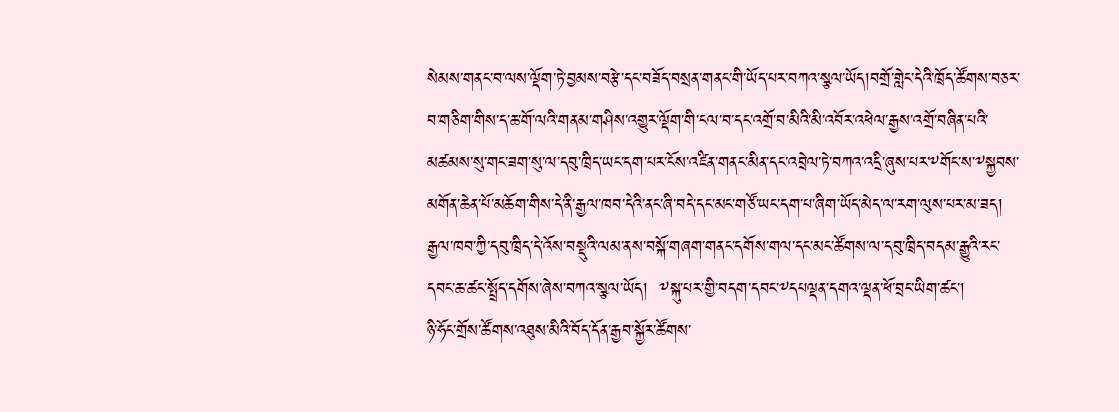སེམས་གནང་བ་ལས་ལྡོག་ཏེ་བྱམས་བརྩེ་དང་བཟོད་བསྲན་གནང་གི་ཡོད་པར་བཀའ་སྩལ་ཡོད།བགྲོ་གླེང་དེའི་ཁྲོད་ཚོགས་བཅར་བ་གཅིག་གིས་ད་ཆ་གོ་ལའི་གནམ་གཤིས་འགྱུར་ལྡོག་གི་ངལ་བ་དང་འགྲོ་བ་མིའི་མི་འབོར་འཕེལ་རྒྱས་འགྲོ་བཞིན་པའི་མཚམས་སུ་གང་ཟག་སུ་ལ་དབུ་ཁྲིད་ཡང་དག་པར་ངོས་འཛིན་གནང་མིན་དང་འབྲེལ་ཏེ་བཀའ་འདྲི་ཞུས་པར་༸གོང་ས་༸སྐྱབས་མགོན་ཆེན་པོ་མཆོག་གིས་དེ་ནི་རྒྱལ་ཁབ་དེའི་ནང་ཞི་བདེ་དང་མང་གཙོ་ཡང་དག་པ་ཞིག་ཡོད་མེད་ལ་རག་ལུས་པར་མ་ཟད། རྒྱལ་ཁབ་ཀྱི་དབུ་ཁྲིད་དེ་འོས་བསྡུའི་ལམ་ནས་བསྐོ་གཞག་གནང་དགོས་གལ་དང་མང་ཚོགས་ལ་དབུ་ཁྲིད་བདམ་རྒྱུའི་རང་དབང་ཆ་ཚང་སྤྲོད་དགོས་ཞེས་བཀའ་སྩལ་ཡོད།  ༸སྐུ་པར་གྱི་བདག་དབང་༸དཔལྡན་དགའ་ལྡན་ཕོ་བྲང་ཡིག་ཚང་།
ཉི་ཧོང་གྲོས་ཚོགས་འཐུས་མིའི་བོད་དོན་རྒྱབ་སྐྱོར་ཚོགས་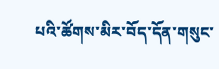པའི་ཚོགས་མིར་བོད་དོན་གསུང་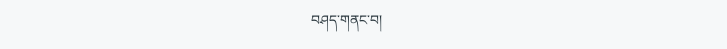བཤད་གནང་བ།